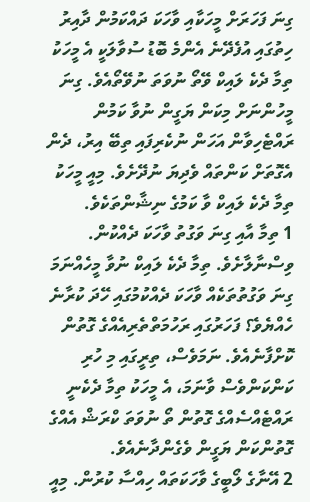ގިނަ ފަހަރަށް މީހަކާއި ވާހަކަ ދައްކަމުން ދާއިރު ހިތުގައި އުފެދޭނެ އެންމެ ބޮޑު ސުވާލަކީ އެ މީހަކު ތިމާ ދެކެ ލައިކް ވޭތޯ ނުވަތަ ނުވޭތޯއެވެ. ގިނަ މީހުންނަށް މިކަން ޔަގީން ނުވާ ކަމުން ރައްޓެހިވާން އަހަން ނުކެރިފައި ތިބޭ އިރު، ދެން އެގޮތަށް ކަންތައް ވެދިޔަ ނުދޭށެވެ. މިއީ މީހަކު ތިމާ ދެކެ ލައިކް ވާ ކަމުގެ ނިޝާންތަކެވެ.
1 ތިމާ އާއި ގިނަ ވަގުތު ވާހަކަ ދެއްކުން. ވިސްނާލާށެވެ. ތިމާ ދެކެ ލައިކް ނުވާ މީހެއްނަމަ ގިނަ ވަގުތުތަކެއް ވާހަކަ ދެއްކުމުގައި ހޭދަ ކުރާނެ ހެއްޔެވެ؟ ފަހަރުގައި ރަހުމަތްތެރިއެއްގެ ގޮތުން ކޮށްފާނެއެވެ. ނަމަވެސް، ތިރީގައި މި ހުރި ކަންކަންވެސް ވާނަމަ، އެ މީހަކު ތިމާ ދެކެނީ ރައްޓެއްސެއްގެ ގޮތުން ތޯ ނުވަތަ ކްރަޝް އެއްގެ ގޮތުންކަން ޔަގީން ވެގެންދާނެއެވެ.
2 އޭނާގެ ލޯބީގެ ވާހަކަތައް ހިއްސާ ކުރުން. މިއީ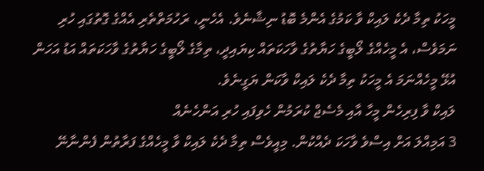މީހަކު ތިމާ ދެކެ ލައިކް ވާ ކަމުގެ އެންމެ ބޮޑު ނިޝާނެވެ. އެހެނީ، ރަހުމަތްތެރި އެއްގެ ގޮތުގައި ހުރި ނަމަވެސް، އެ މީހެއްގެ ލޯބީގެ ހަޔާތުގެ ވާހަކަތައް ކިޔައިދީ، ތިމާގެ ލޯބީގެ ހަޔާތުގެ ވާހަކަތައް އަޑު އަހަން އުޅޭ މީހެއްނަމަ އެ މީހަކު ތިމާ ދެކެ ލައިކް ވާކަން ޔަގީނެވެ.
ލައިކް ވާ ފިރިހެން މީހާ އާއި މެސެޖް ކުރަމުން ހެވިފައި ހުރި އަންހެނެއް
3 އަމިއްލަ އަށް އިސްވެ ވާހަކަ ދެއްކުން. މިއީވެސް ތިމާ ދެކެ ލައިކް ވާ މީހެއްގެ ފަރާތުން ފެންނާނޭ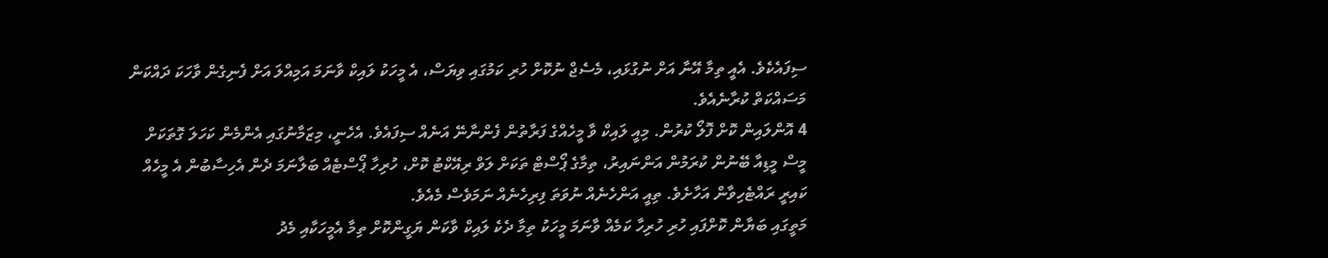ސިފައެކެވެ. އެއީ ތިމާ އޭނާ އަށް ނުގުޅައި، މެސެޖް ނުކޮށް ހުރި ކަމުގައި ވިޔަސް، އެ މީހަކު ލައިކް ވާނަމަ އަމިއްލަ އަށް ފެނިގެން ވާހަކަ ދައްކަން މަސައްކަތް ކުރާނެއެވެ.
4 އޮންލައިން ކޮށް ފޮލޯ ކުރުން. މިއީ ލައިކް ވާ މީހެއްގެ ފަރާތުން ފެންނާނޭ އަނެއް ސިފައެވެ. އެހެނީ، މިޒަމާނުގައި އެންމެން ކަހަލަ ގޮތަކަށް މީސް މީޑިއާ ބޭނުން ކުރަމުން އަންނައިރު، ތިމާގެ ޕޯސްޓް ތަކަށް ލަވް ރިއޭކްޓު ކޮށް، ހުރިހާ ޕޯސްޓެއް ބަލާނަމަ ދެން އެހިސާބުން އެ މީހެއް ކައިރީ ރައްޓެހިވާން އަހާށެވެ. ތިއީ އަންހެނެއް ނުވަތަ ފިރިހެނެއް ނަމަވެސް މެއެވެ.
މަތީގައި ބަޔާން ކޮށްފައި ހުރި ހުރިހާ ކަމެއް ވާނަމަ މީހަކު ތިމާ ދެކެ ލައިކް ވާކަން ޔަގީންކޮށް ތިމާ އެމީހަކާއި މެދު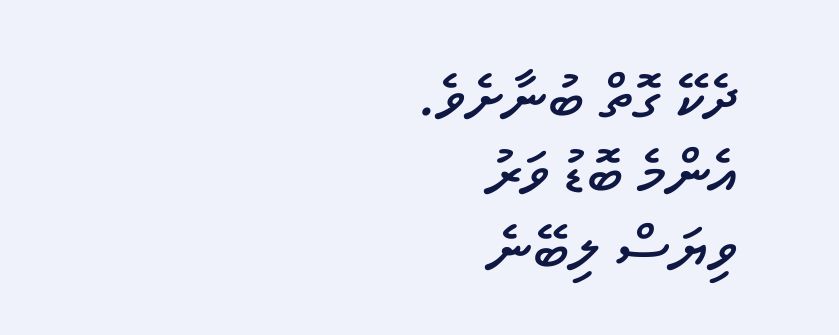ދެކޭ ގޮތް ބުނާށެވެ. އެންމެ ބޮޑު ވަރު ވިޔަސް ލިބޭނެ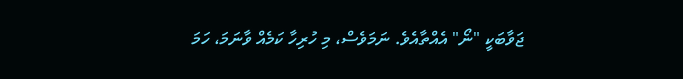ޖަވާބަކީ "ނޯ" އެއްތާއެވެ. ނަމަވެސް، މި ހުރިހާ ކަމެއް ވާނަމަ، ހަމަ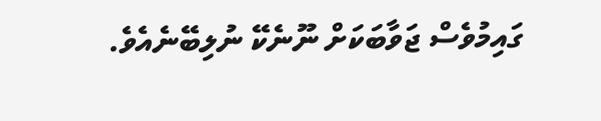ގައިމުވެސް ޖަވާބަކަށް ނޫނެކޭ ނުލިބޭނެއެވެ.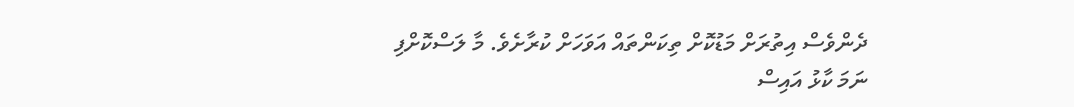ދެންވެސް އިތުރަށް މަޑުކޮށް ތިކަންތައް އަވަހަށް ކުރާށެވެ. މާ ލަސްކޮށްފި ނަމަ ކާޅު އައިސް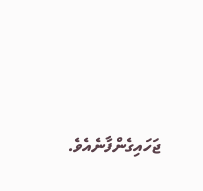ޖަހައިގެންފާނެއެވެ.